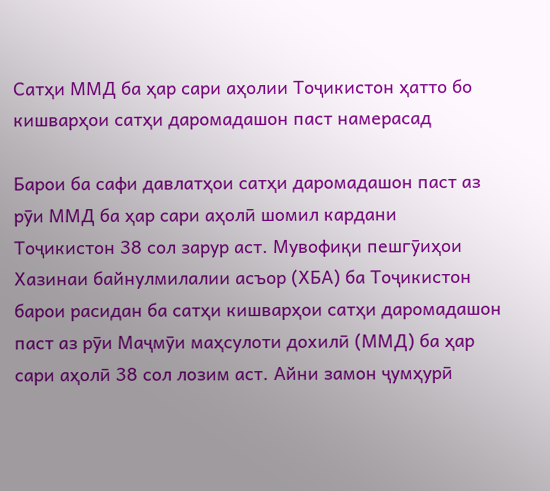Сатҳи ММД ба ҳар сари аҳолии Тоҷикистон ҳатто бо кишварҳои сатҳи даромадашон паст намерасад

Барои ба сафи давлатҳои сатҳи даромадашон паст аз рӯи ММД ба ҳар сари аҳолӣ шомил кардани Тоҷикистон 38 сол зарур аст. Мувофиқи пешгӯиҳои Хазинаи байнулмилалии асъор (ХБА) ба Тоҷикистон барои расидан ба сатҳи кишварҳои сатҳи даромадашон паст аз рӯи Маҷмӯи маҳсулоти дохилӣ (ММД) ба ҳар сари аҳолӣ 38 сол лозим аст. Айни замон ҷумҳурӣ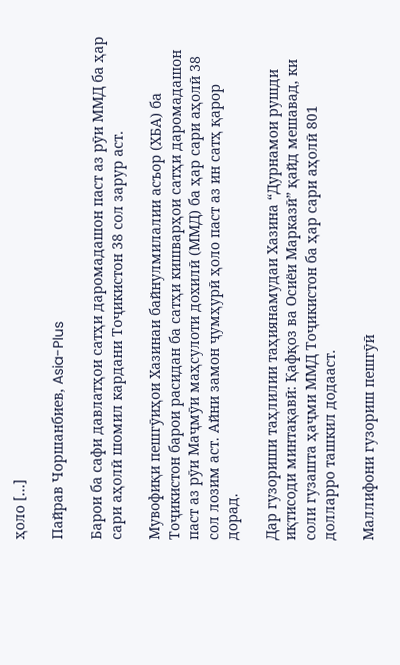ҳоло […]

Пайрав Чоршанбиев, Asia-Plus

Барои ба сафи давлатҳои сатҳи даромадашон паст аз рӯи ММД ба ҳар сари аҳолӣ шомил кардани Тоҷикистон 38 сол зарур аст.

Мувофиқи пешгӯиҳои Хазинаи байнулмилалии асъор (ХБА) ба Тоҷикистон барои расидан ба сатҳи кишварҳои сатҳи даромадашон паст аз рӯи Маҷмӯи маҳсулоти дохилӣ (ММД) ба ҳар сари аҳолӣ 38 сол лозим аст. Айни замон ҷумҳурӣ ҳоло паст аз ин сатҳ қарор дорад.

Дар гузориши таҳлилии таҳиянамудаи Хазина “Дурнамои рушди иқтисоди минтақавӣ: Қафқоз ва Осиёи Марказӣ” қайд мешавад, ки соли гузашта ҳаҷми ММД Тоҷикистон ба ҳар сари аҳолӣ 801 долларро ташкил додааст.

Маллифони гузориш пешгӯӣ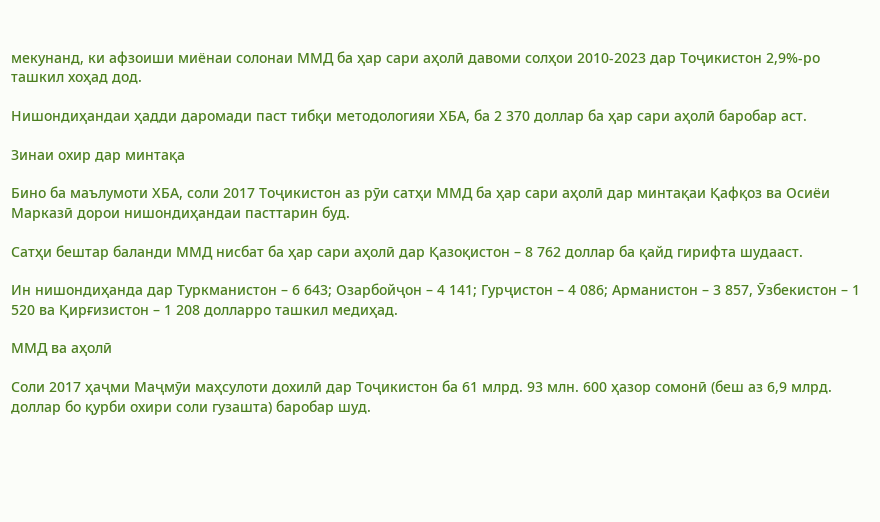мекунанд, ки афзоиши миёнаи солонаи ММД ба ҳар сари аҳолӣ давоми солҳои 2010-2023 дар Тоҷикистон 2,9%-ро ташкил хоҳад дод.

Нишондиҳандаи ҳадди даромади паст тибқи методологияи ХБА, ба 2 370 доллар ба ҳар сари аҳолӣ баробар аст.

Зинаи охир дар минтақа

Бино ба маълумоти ХБА, соли 2017 Тоҷикистон аз рӯи сатҳи ММД ба ҳар сари аҳолӣ дар минтақаи Қафқоз ва Осиёи Марказӣ дорои нишондиҳандаи пасттарин буд.

Сатҳи бештар баланди ММД нисбат ба ҳар сари аҳолӣ дар Қазоқистон – 8 762 доллар ба қайд гирифта шудааст.

Ин нишондиҳанда дар Туркманистон – 6 643; Озарбойҷон – 4 141; Гурҷистон – 4 086; Арманистон – 3 857, Ӯзбекистон – 1 520 ва Қирғизистон – 1 208 долларро ташкил медиҳад.

ММД ва аҳолӣ

Соли 2017 ҳаҷми Маҷмӯи маҳсулоти дохилӣ дар Тоҷикистон ба 61 млрд. 93 млн. 600 ҳазор сомонӣ (беш аз 6,9 млрд. доллар бо қурби охири соли гузашта) баробар шуд.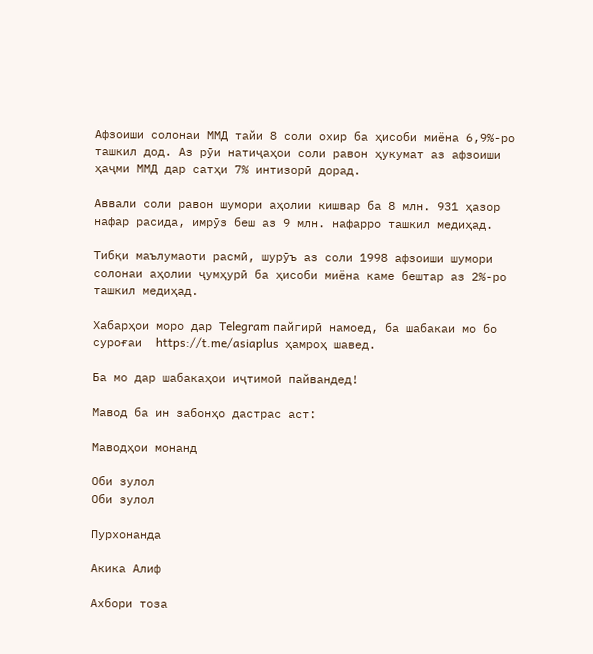Афзоиши солонаи ММД тайи 8 соли охир ба ҳисоби миёна 6,9%-ро ташкил дод. Аз рӯи натиҷаҳои соли равон ҳукумат аз афзоиши ҳаҷми ММД дар сатҳи 7% интизорӣ дорад.

Аввали соли равон шумори аҳолии кишвар ба 8 млн. 931 ҳазор нафар расида, имрӯз беш аз 9 млн. нафарро ташкил медиҳад.

Тибқи маълумаоти расмӣ, шурӯъ аз соли 1998 афзоиши шумори солонаи аҳолии ҷумҳурӣ ба ҳисоби миёна каме бештар аз 2%-ро ташкил медиҳад.

Хабарҳои моро дар Telegram пайгирӣ намоед, ба шабакаи мо бо суроғаи  https://t.me/asiaplus  ҳамроҳ шавед.

Ба мо дар шабакаҳои иҷтимоӣ пайвандед!

Мавод ба ин забонҳо дастрас аст:

Маводҳои монанд

Оби зулол
Оби зулол

Пурхонанда

Акика Алиф

Ахбори тоза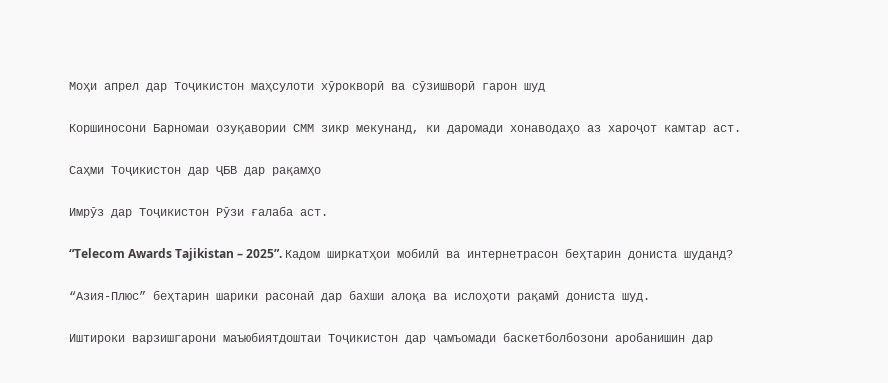Моҳи апрел дар Тоҷикистон маҳсулоти хӯрокворӣ ва сӯзишворӣ гарон шуд

Коршиносони Барномаи озуқавории СММ зикр мекунанд, ки даромади хонаводаҳо аз хароҷот камтар аст.

Саҳми Тоҷикистон дар ҶБВ дар рақамҳо

Имрӯз дар Тоҷикистон Рӯзи ғалаба аст.

“Telecom Awards Tajikistan – 2025”. Кадом ширкатҳои мобилӣ ва интернетрасон беҳтарин дониста шуданд?

“Азия-Плюс” беҳтарин шарики расонаӣ дар бахши алоқа ва ислоҳоти рақамӣ дониста шуд.

Иштироки варзишгарони маъюбиятдоштаи Тоҷикистон дар ҷамъомади баскетболбозони аробанишин дар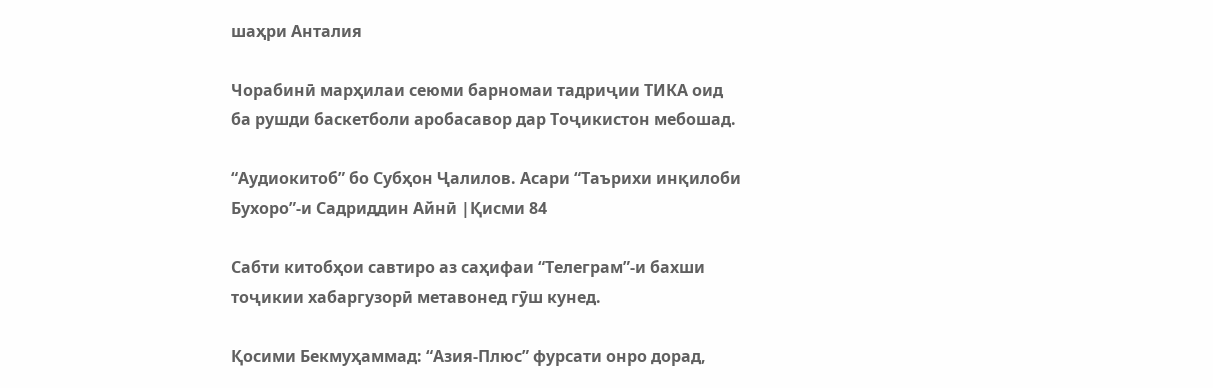шаҳри Анталия

Чорабинӣ марҳилаи сеюми барномаи тадриҷии ТИКА оид ба рушди баскетболи аробасавор дар Тоҷикистон мебошад.

“Аудиокитоб” бо Субҳон Ҷалилов. Асари “Таърихи инқилоби Бухоро”-и Садриддин Айнӣ |Қисми 84

Cабти китобҳои савтиро аз саҳифаи “Телеграм”-и бахши тоҷикии хабаргузорӣ метавонед гӯш кунед.

Қосими Бекмуҳаммад: “Азия-Плюс” фурсати онро дорад,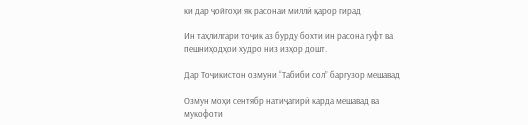ки дар ҷойгоҳи як расонаи миллӣ қарор гирад

Ин таҳлилгари тоҷик аз бурду бохти ин расона гуфт ва пешниҳодҳои худро низ изҳор дошт.

Дар Тоҷикистон озмуни “Табиби сол” баргузор мешавад

Озмун моҳи сентябр натиҷагирӣ карда мешавад ва мукофоти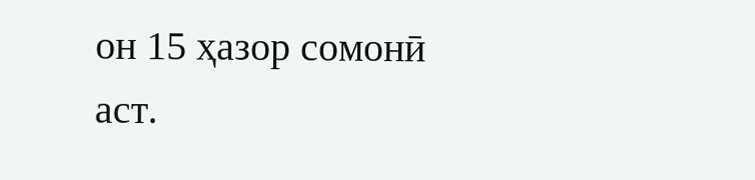он 15 ҳазор сомонӣ аст.